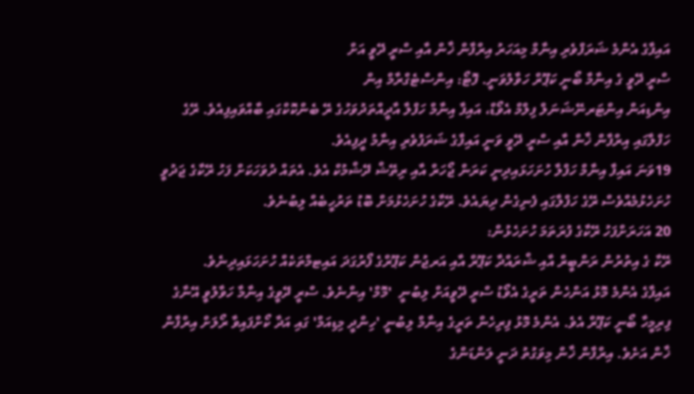އައިފާގެ އެންމެ ޝަރަފްވެރި އިނާމް މިއަހަރު އިރްފާން ޚާން އާއި ސްރީ ދޭވީ އަށް
ސްރީ ދޭވީ ގެ އިނާމާ ބޯނީ ކަޕޫރް ހަވާލުވަނީ. ފޮޓޯ: އިންސްޓެގްރާމް އިން
އިންޑިއަން އިންޓަރނޭޝަނަލް ފިލްމް އެވޯޑް، އައިފާ އިނާމް ހަފްލާ އާދީއްތަދުވަހުގެ ރޭ ބެންކޮކްގައި ބާއްވައިފިއެވެ. ރޭގެ ހަފްލާގައި އިރްފާން ޚާން އާއި ސްރީ ދޭވީ ވަނީ އައިފާގެ ޝަރަފުވެރި އިނާމު ދީފިއެވެ.
19ވަނަ އައިފާ އިނާމް ހަފްލާ ހުށަހަޅައިދިނީ ކަރަން ޖޯހަރް އާއި ރިތޭޝް ދޭޝްމުކް އެވެ. އެތައް ދުވަހަކަށް ފަހު ރޭކާގެ ޖަދުވީ ހުށަހެޅުމެއްވެސް ރޭގެ ހަފްލާގައި ފެނިގެން ދިޔައެވެ. ރޭކާގެ ހުށަހެޅުމަށް ބޮޑު ތަރުހީބެއް ލިބުނެވެ.
20 އަހަރަށްފަހު ރޭކާގެ ފުރަތަމަ ހުށަހެޅުން:
ރޭކާ ގެ އިތުރުން ރަންބީރް އާއި ޝްރައްދާ ކަޕޫރް އާއި އަރޖުން ކަޕޫރްގެ ފޯރުގަދަ އައިޓމްތަކެއް ހުށަހަޅައިދިނެވެ.
އައިފާގެ އެންމެ މޮޅު އަންހެން ތަރީގެ އެވޯޑު ސްރީ ދޭވީއަށް ލިބުނީ  'މޮމް' އިންނެވެ. ސްރީ ދޭވީގެ އިނާމާ ހަވާލުވީ އޭނާގެ ފިރިމީހާ ބޯނީ ކަޕޫރް އެވެ. އެންމެ މޮޅު ފިރިހެން ތަރީގެ އިނާމް ލިބުނީ 'ހިންދީ މިޑިއަމް' ގައި އަދާ ކޯށްފައިވާ ރޯލަށް އިރްފާން ޚާން އަށެވެ. އިރްފާން ޚާން މިވަގުތު ދަނީ ލަންޑަންގެ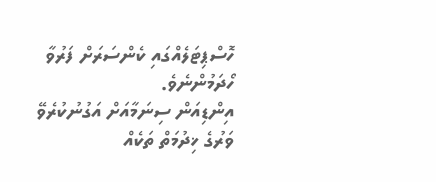ހޮސްޕިޓަލެއްގައި ކެންސަރަށް ފަރުވާ ހޯދަމުންނެވެ.
އިންޑިއަން ސިނަމާއަށް އަގުނުކުރެވޭ ވަރުގެ ޚިދުމަތް ތަކެއް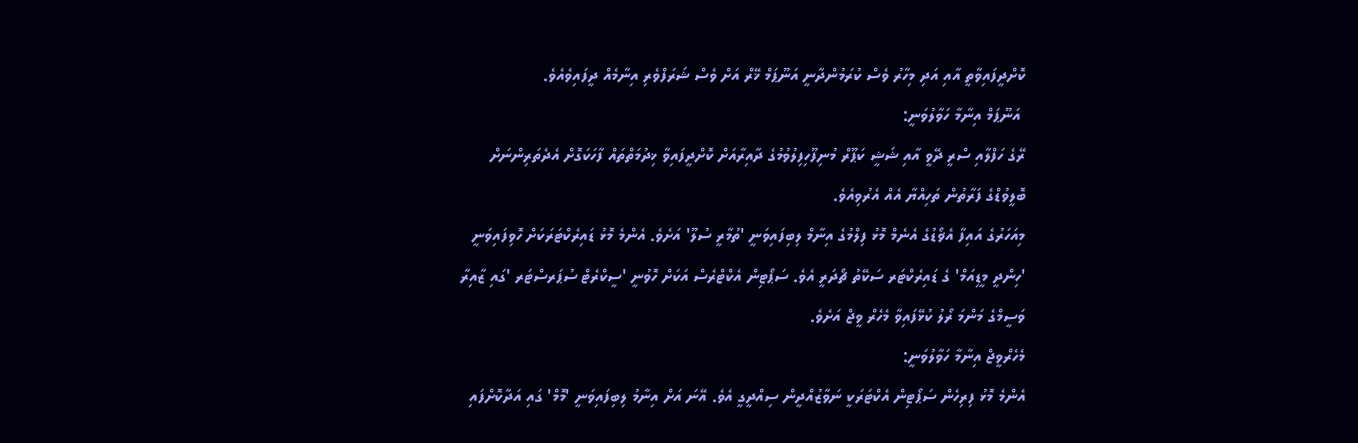ކޮށްދީފައިވާތީ އާއި އަދި މިހާރު ވެސް ކުރަމުންދާނީ އަނޫޕަމް ޚޭރް އަށް ވެސް ޝަރަފްވެރި އިނާމެއް ދީފައިވެއެވެ.
 އަނޫޕަމް އިނާމާ ހަވާލުވަނީ:
ރޭގެ ހަފްލާއި ސްރީ ދޭވީ އާއި ޝަޝީ ކަޕޫރް މުނިފޫހިފިލުވުމުގެ ދާއިރާއަށް ކޮށްދީފައިވާ ޚިދުމަތްތައް ފާހަކަގޮށް އެދެތަރިންނަށް ބޮލީވުޑްގެ ފަރާތުން ތަހިއްޔާ އެއް އެރުވިއެވެ.
މިއަހަރުގެ އައިފާ އެޥޯޑުގެ އެނެމް މޮޅު ފިލްމުގެ އިނާމް ލިބިފައިވަނީ 'ތުމާރީ ސުލޫ' އަށެވެ. އެންމެ މޮޅު ޑައިރެކްޓަރަކަށް ހޮވިފައިވަނީ 'ހިންދީ މީޑިއަމް' ގެ ޑައިރެކްޓަރ ސަކޭތު ޗޯދަރީ އެވެ. ސަޕޯޓިން އެކްޓްރެސް އަކަށް ހޮވުނީ 'ސީކްރެޓް ސުޕަރސްޓަރ 'ގައި ޒާއިރާ ވަސީމްގެ މަންމަ ރޯލު ކުޅޭފައިވާ މެހެރް ވީޖް އަށެވެ.
މެހެރްވީޖް އިނާމާ ހަވާލުވަނީ:
އެންމެ މޮޅު ފިރިހެން ސަޕޯޓިން އެކްޓަރަކީ ނަވާޒުއްދީން ސިއްދީގީ އެވެ. އޭނަ އަށް އިނާމު ލިބިފައިވަނީ 'މޮމް' ގައި އަދާކޮށްފައި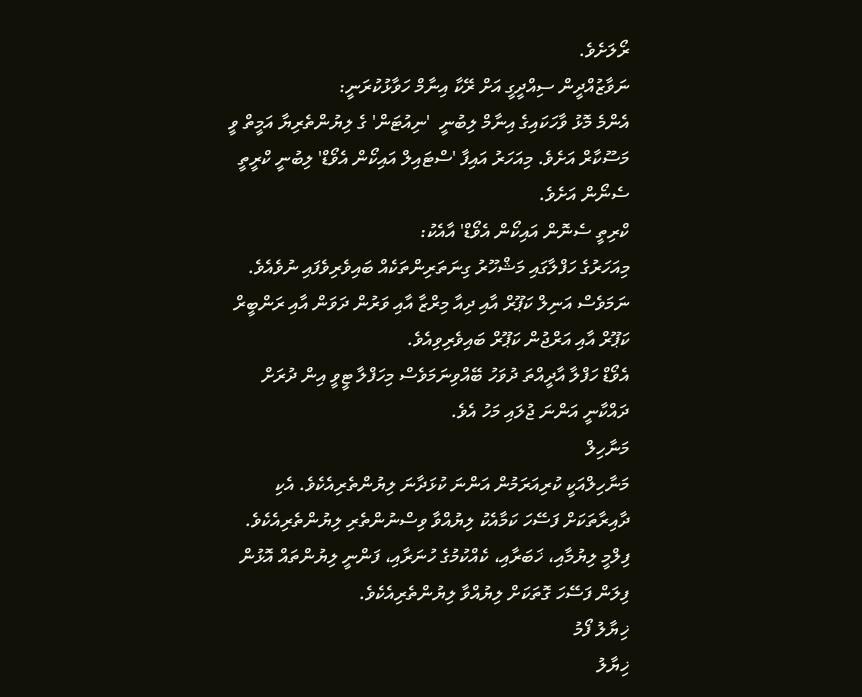ރޯލަށެވެ.
ނަވާޒުއްދީން ސިއްދީގީ އަށް ރޭކާ އިނާމް ހަވާޅުކުރަނީ:
އެންމެ މޮޅު ވާހަކައިގެ އިނާމް ލިބުނީ  'ނިއުޓަން' ގެ ލިޔުންތެރިޔާ އަމީތް ވީ މަސޫކާރް އަށެވެ. މިއަހަރު އައިފާ 'ސްޓައިލް އައިކޯން އެވޯޑް' ލިބުނީ ކްރީތީ ސެނޯން އަށެވެ.
ކްރިތީ ސެނޮން އައިކޯން އެވޯޑް' އާއެކު:
މިއަހަރުގެ ހަފްލާގައި މަޝްހޫރު ގިނަތަރިންތަކެއް ބައިވެރިވެފައި ނުވެއެވެ. ނަމަވެސް އަނިލް ކަޕޫރް އާއި ދިއާ މިރްޒާ އާއި ވަރުން ދަވަން އާއި ރަންބީރް ކަޕޫރް އާއި އަރްޖުން ކަޕޫރް ބައިވެރިވިއެވެ.
އެވޯޑް ހަފްލާ އާދީއްތަ ދުވަހު ބޭއްވިނަމަވެސް މިހަފްލާ ޓީވީ އިން ދުރަށް ދައްކާނީ އަންނަ ޖުލައި މަހު އެވެ.
މަނާހިލް
މަނާހިލްއަކީ ކުރިއަރަމުން އަންނަ ކުޅަދާނަ ލިޔުންތެރިއެކެވެ. އެކި ދާއިރާތަކަށް ފަސޭހަ ކަމާއެކު ލިޔުއްވާ ވިސްނުންތެރި ލިޔުންތެރިއެކެވެ. ފިލްމީ ލިޔުމާއި، ޚަބަރާއި، ކެއްކުމުގެ ހުނަރާއި، ފަންނީ ލިޔުންތައް އޮޅުން ފިލަން ފަސޭހަ ގޮތަކަށް ލިޔުއްވާ ލިޔުންތެރިއެކެވެ.
ޚިޔާލު ފޯމު
ޚިޔާލު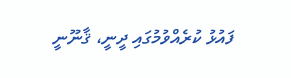ފައުޅު ކުރެއްވުމުގައި ދީނީ، ޤާނޫނީ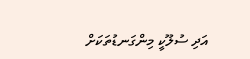އަދި ސުލޫކީ މިންގަނޑުތަކަށް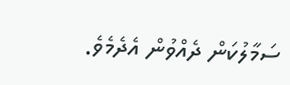ސަމާލުކަން ދެއްވުން އެދެމެވެ.